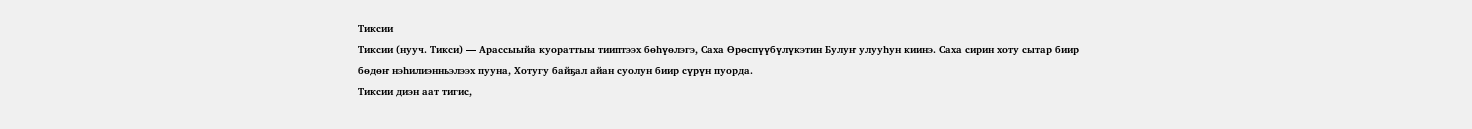Тиксии
Тиксии (нууч. Тикси) — Арассыыйа куораттыы тииптээх бөһүөлэгэ, Саха Өрөспүүбүлүкэтин Булуҥ улууһун киинэ. Саха сирин хоту сытар биир бөдөҥ нэһилиэнньэлээх пууна, Хотугу байҕал айан суолун биир сүрүн пуорда.
Тиксии диэн аат тигис,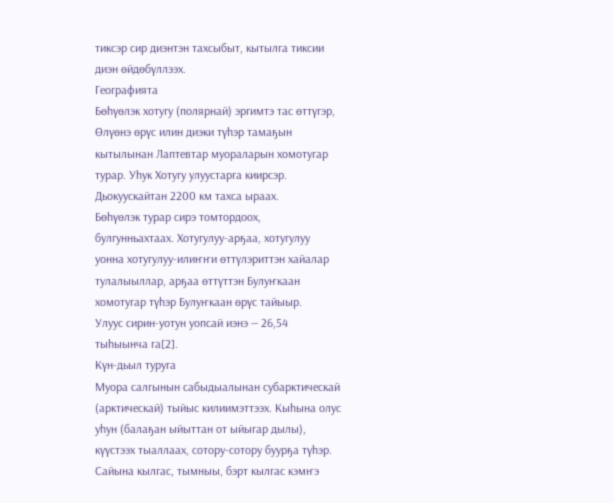тиксэр сир диэнтэн тахсыбыт, кытылга тиксии диэн өйдөбүллээх.
Географията
Бөһүөлэк хотугу (полярнай) эргимтэ тас өттүгэр, Өлүөнэ өрүс илин диэки түһэр тамаҕын кытылынан Лаптевтар муораларын хомотугар турар. Уһук Хотугу улуустарга киирсэр. Дьокуускайтан 2200 км тахса ыраах.
Бөһүөлэк турар сирэ томтордоох, булгунньахтаах. Хотугулуу-арҕаа, хотугулуу уонна хотугулуу-илиҥҥи өттүлэриттэн хайалар тулалыыллар, арҕаа өттүттэн Булуҥкаан хомотугар түһэр Булуҥкаан өрүс тайыыр.
Улуус сирин-уотун уопсай иэнэ — 26,54 тыһыынча га[2].
Күн-дьыл туруга
Муора салгынын сабыдыалынан субарктическай (арктическай) тыйыс килиимэттээх. Кыһына олус уһун (балаҕан ыйыттан от ыйыгар дылы), күүстээх тыаллаах, сотору-сотору буурҕа түһэр. Сайына кылгас, тымныы, бэрт кылгас кэмҥэ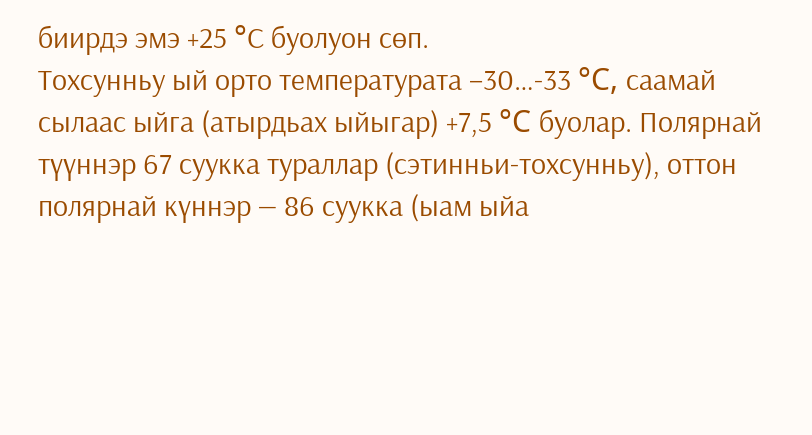биирдэ эмэ +25 °С буолуон сөп.
Тохсунньу ый орто температурата −30…-33 °C, саамай сылаас ыйга (атырдьах ыйыгар) +7,5 °C буолар. Полярнай түүннэр 67 суукка тураллар (сэтинньи-тохсунньу), оттон полярнай күннэр — 86 суукка (ыам ыйа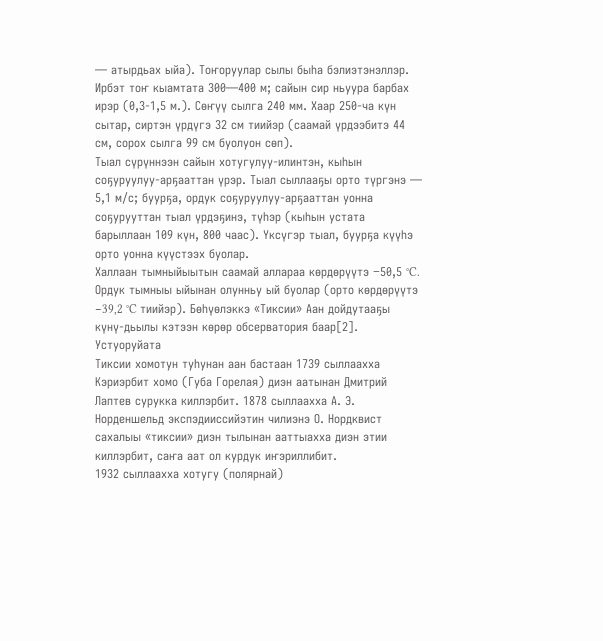— атырдьах ыйа). Тоҥоруулар сылы быһа бэлиэтэнэллэр.
Ирбэт тоҥ кыамтата 300—400 м; сайын сир ньуура барбах ирэр (0,3-1,5 м.). Сөҥүү сылга 240 мм. Хаар 250-ча күн сытар, сиртэн үрдүгэ 32 см тиийэр (саамай үрдээбитэ 44 см, сорох сылга 99 см буолуон сөп).
Тыал сүрүннээн сайын хотугулуу-илинтэн, кыһын соҕуруулуу-арҕааттан үрэр. Тыал сыллааҕы орто түргэнэ — 5,1 м/с; буурҕа, ордук соҕуруулуу-арҕааттан уонна соҕурууттан тыал үрдэҕинэ, түһэр (кыһын устата барыллаан 109 күн, 800 чаас). Үксүгэр тыал, буурҕа күүһэ орто уонна күүстээх буолар.
Халлаан тымныйыытын саамай аллараа көрдөрүүтэ −50,5 °C. Ордук тымныы ыйынан олунньу ый буолар (орто көрдөрүүтэ −39,2 °C тиийэр). Бөһүөлэккэ «Тиксии» Аан дойдутааҕы күнү-дьылы кэтээн көрөр обсерватория баар[2].
Устуоруйата
Тиксии хомотун туһунан аан бастаан 1739 сыллаахха Кэриэрбит хомо (Губа Горелая) диэн аатынан Дмитрий Лаптев сурукка киллэрбит. 1878 сыллаахха А. Э. Норденшельд экспэдииссийэтин чилиэнэ О. Нордквист сахалыы «тиксии» диэн тылынан ааттыахха диэн этии киллэрбит, саҥа аат ол курдук иҥэриллибит.
1932 сыллаахха хотугу (полярнай)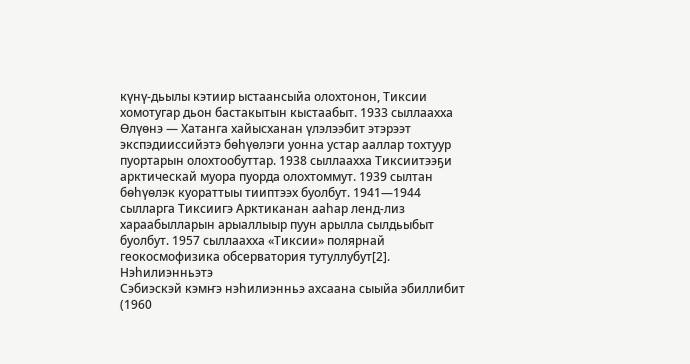күнү-дьылы кэтиир ыстаансыйа олохтонон, Тиксии хомотугар дьон бастакытын кыстаабыт. 1933 сыллаахха Өлүөнэ — Хатанга хайысханан үлэлээбит этэрээт экспэдииссийэтэ бөһүөлэги уонна устар ааллар тохтуур пуортарын олохтообуттар. 1938 сыллаахха Тиксиитээҕи арктическай муора пуорда олохтоммут. 1939 сылтан бөһүөлэк куораттыы тииптээх буолбут. 1941—1944 сылларга Тиксиигэ Арктиканан ааһар ленд-лиз хараабылларын арыаллыыр пуун арылла сылдьыбыт буолбут. 1957 сыллаахха «Тиксии» полярнай геокосмофизика обсерватория тутуллубут[2].
Нэһилиэнньэтэ
Сэбиэскэй кэмҥэ нэһилиэнньэ ахсаана сыыйа эбиллибит (1960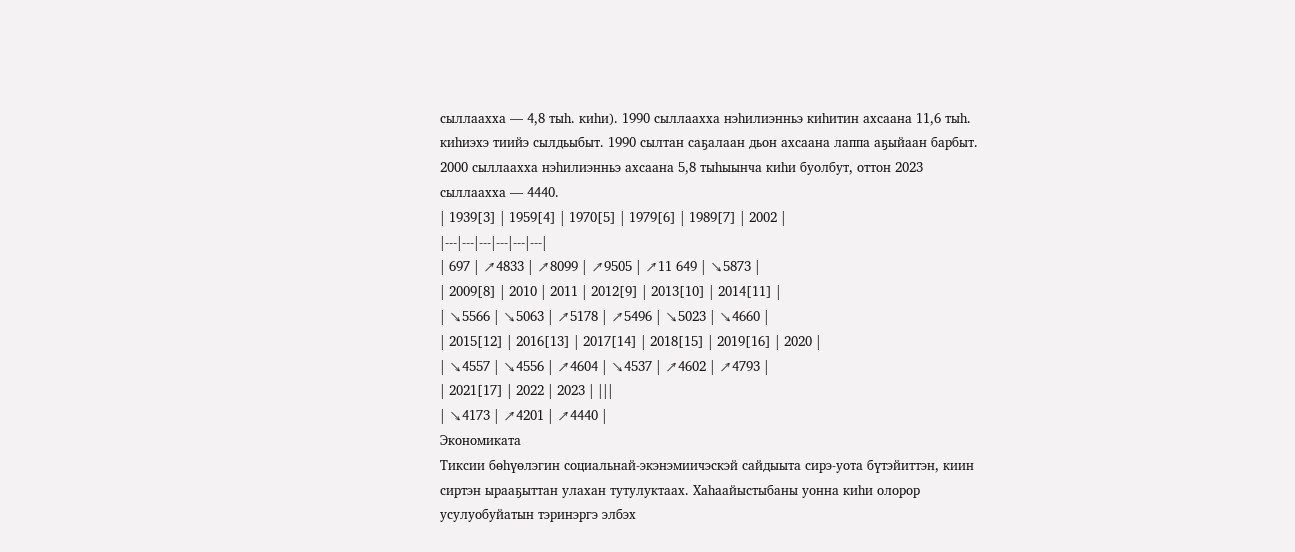сыллаахха — 4,8 тыһ. киһи). 1990 сыллаахха нэһилиэнньэ киһитин ахсаана 11,6 тыһ. киһиэхэ тиийэ сылдьыбыт. 1990 сылтан саҕалаан дьон ахсаана лаппа аҕыйаан барбыт. 2000 сыллаахха нэһилиэнньэ ахсаана 5,8 тыһыынча киһи буолбут, оттон 2023 сыллаахха — 4440.
| 1939[3] | 1959[4] | 1970[5] | 1979[6] | 1989[7] | 2002 |
|---|---|---|---|---|---|
| 697 | ↗4833 | ↗8099 | ↗9505 | ↗11 649 | ↘5873 |
| 2009[8] | 2010 | 2011 | 2012[9] | 2013[10] | 2014[11] |
| ↘5566 | ↘5063 | ↗5178 | ↗5496 | ↘5023 | ↘4660 |
| 2015[12] | 2016[13] | 2017[14] | 2018[15] | 2019[16] | 2020 |
| ↘4557 | ↘4556 | ↗4604 | ↘4537 | ↗4602 | ↗4793 |
| 2021[17] | 2022 | 2023 | |||
| ↘4173 | ↗4201 | ↗4440 |
Экономиката
Тиксии бөһүөлэгин социальнай-экэнэмиичэскэй сайдыыта сирэ-уота бүтэйиттэн, киин сиртэн ырааҕыттан улахан тутулуктаах. Хаһаайыстыбаны уонна киһи олорор усулуобуйатын тэринэргэ элбэх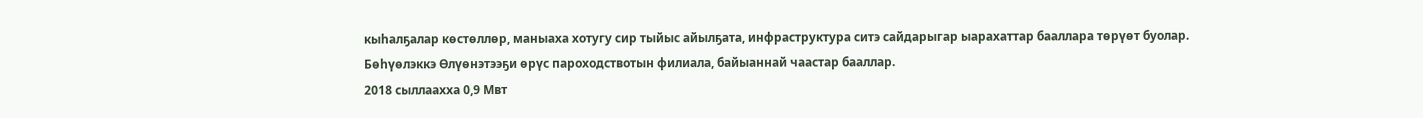кыһалҕалар көстөллөр, маныаха хотугу сир тыйыс айылҕата, инфраструктура ситэ сайдарыгар ыарахаттар бааллара төрүөт буолар.
Бөһүөлэккэ Өлүөнэтээҕи өрүс пароходствотын филиала, байыаннай чаастар бааллар.
2018 сыллаахха 0,9 Мвт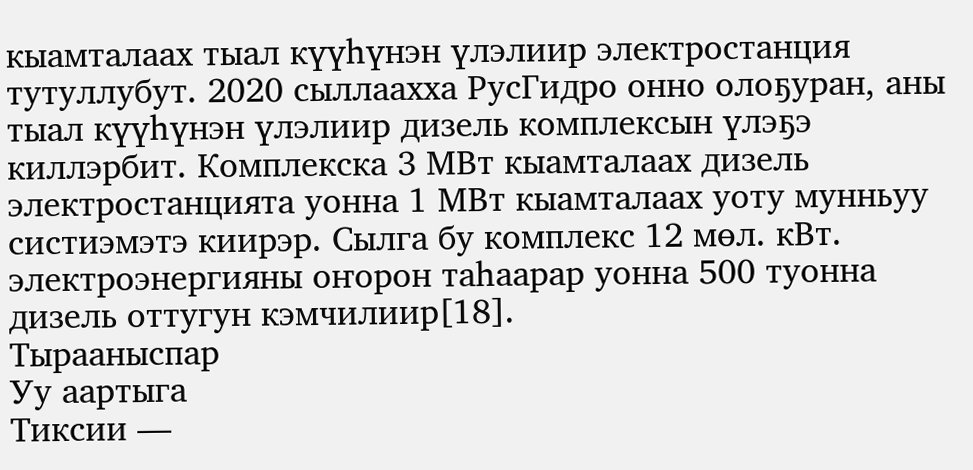кыамталаах тыал күүһүнэн үлэлиир электростанция тутуллубут. 2020 сыллаахха РусГидро онно олоҕуран, аны тыал күүһүнэн үлэлиир дизель комплексын үлэҕэ киллэрбит. Комплекска 3 МВт кыамталаах дизель электростанцията уонна 1 МВт кыамталаах уоту мунньуу систиэмэтэ киирэр. Сылга бу комплекс 12 мөл. кВт. электроэнергияны оҥорон таһаарар уонна 500 туонна дизель оттугун кэмчилиир[18].
Тырааныспар
Уу аартыга
Тиксии —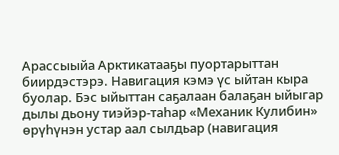Арассыыйа Арктикатааҕы пуортарыттан биирдэстэрэ. Навигация кэмэ үс ыйтан кыра буолар. Бэс ыйыттан саҕалаан балаҕан ыйыгар дылы дьону тиэйэр-таһар «Механик Кулибин» өрүһүнэн устар аал сылдьар (навигация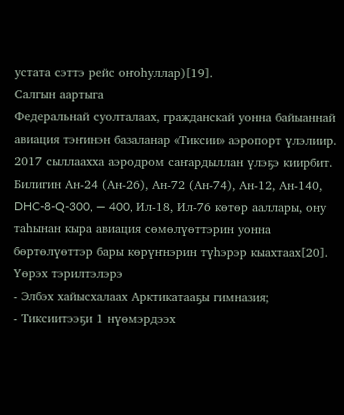устата сэттэ рейс оҥоһуллар)[19].
Салгын аартыга
Федеральнай суолталаах, гражданскай уонна байыаннай авиация тэҥинэн базаланар «Тиксии» аэропорт үлэлиир.
2017 сыллаахха аэродром саҥардыллан үлэҕэ киирбит. Билигин Ан-24 (Ан-26), Ан-72 (Ан-74), Ан-12, Ан-140, DHC-8-Q-300, — 400, Ил-18, Ил-76 көтөр ааллары, ону таһынан кыра авиация сөмөлүөттэрин уонна бөртөлүөттэр бары көрүҥнэрин түһэрэр кыахтаах[20].
Үөрэх тэрилтэлэрэ
- Элбэх хайысхалаах Арктикатааҕы гимназия;
- Тиксиитээҕи 1 нүөмэрдээх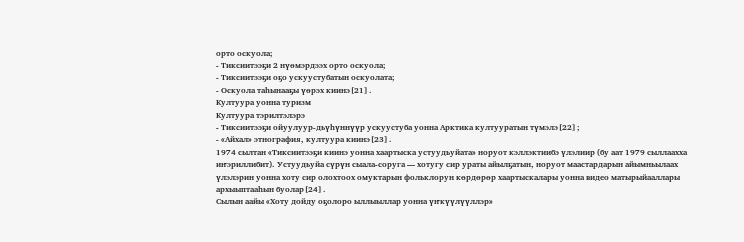орто оскуола;
- Тиксиитээҕи 2 нүөмэрдээх орто оскуола;
- Тиксиитээҕи оҕо ускуустубатын оскуолата;
- Оскуола таһынааҕы үөрэх киинэ[21].
Култуура уонна туризм
Култуура тэрилтэлэрэ
- Тиксиитээҕи ойуулуур-дьүһүннүүр ускуустуба уонна Арктика култууратын түмэлэ[22];
- «Айхал» этнография, култуура киинэ[23].
1974 сылтан «Тиксиитээҕи киинэ уонна хаартыска устуудьуйата» норуот кэллэктиибэ үлэлиир (бу аат 1979 сыллаахха иҥэриллибит). Устуудьуйа сүрүн сыала-соруга — хотугу сир ураты айылҕатын, норуот маастардарын айымньылаах үлэлэрин уонна хоту сир олохтоох омуктарын фольклорун көрдөрөр хаартыскалары уонна видео матырыйааллары архыыптааһын буолар[24].
Сылын аайы «Хоту дойду оҕолоро ыллыыллар уонна үҥкүүлүүллэр»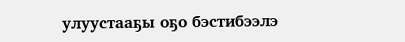улуустааҕы оҕо бэстибээлэ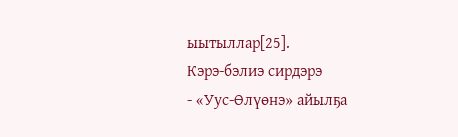ыытыллар[25].
Кэрэ-бэлиэ сирдэрэ
- «Уус-Өлүөнэ» айылҕа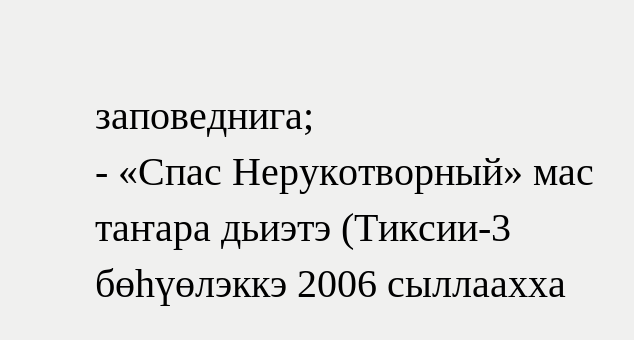заповеднига;
- «Спас Нерукотворный» мас таҥара дьиэтэ (Тиксии-3 бөһүөлэккэ 2006 сыллаахха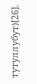тутуллубут)[26].